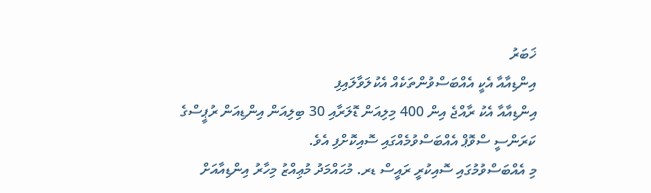ޚަބަރު
އިންޑިއާއާ އެކީ އެއްބަސްވުންތަކެއް އެކުލަވާލައިފި
އިންޑިއާއާ އެކު ރާއްޖެ އިން 400 މިލިއަން ޑޮލަރާއި 30 ބިލިއަން އިންޑިއަން ރުޕީސްގެ ކަރަންސީ ސްވޮޕް އެއްބަސްވުމެއްގައި ސޮއިކޮށްފި އެވެ.
މި އެއްބަސްވުމުގައި ސޮއިކުރީ ރައީސް ޑރ. މުޙައްމަދު މުޢިއްޒު މިހާރު އިންޑިއާއަށް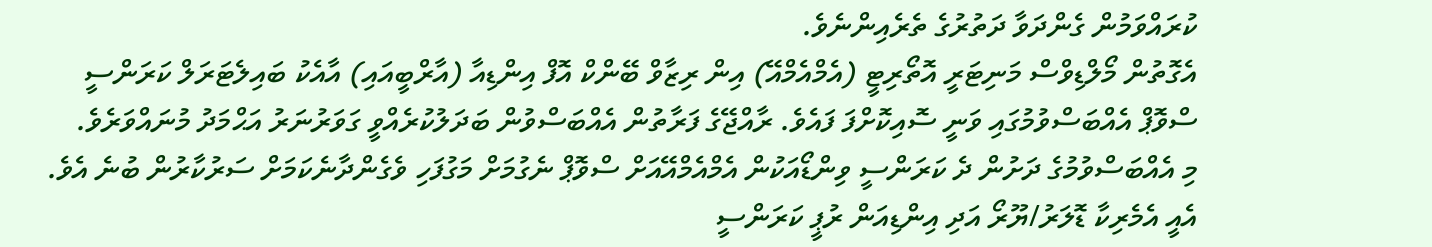ކުރައްވަމުން ގެންދަވާ ދަތުރުގެ ތެރެއިންނެވެ.
އެގޮތުން މޯލްޑިވްސް މަނިޓަރީ އޮތޯރިޓީ (އެމްއެމްއޭ) އިން ރިޒާވް ބޭންކް އޮފް އިންޑިއާ (އާރްބީއައި) އާއެކު ބައިލެޓަރަލް ކަރަންސީ ސްވޮޕް އެއްބަސްވުމުގައި ވަނީ ސޮއިކޮށްފަ ފައެވެ. ރާއްޖޭގެ ފަރާތުން އެއްބަސްވުން ބަދަލުކުރެއްވީ ގަވަރުނަރު އަޙްމަދު މުނައްވަރެވެ.
މި އެއްބަސްވުމުގެ ދަށުން ދެ ކަރަންސީ ވިންޑޯއަކުން އެމްއެމްއޭއަށް ސްވޮޕް ނެގުމަށް މަގުފަހި ވެގެންދާނެކަމަށް ސަރުކާރުން ބުނެ އެވެ. އެއީ އެމެރިކާ ޑޮލަރު/ޔޫރޯ އަދި އިންޑިއަން ރުޕީ ކަރަންސީ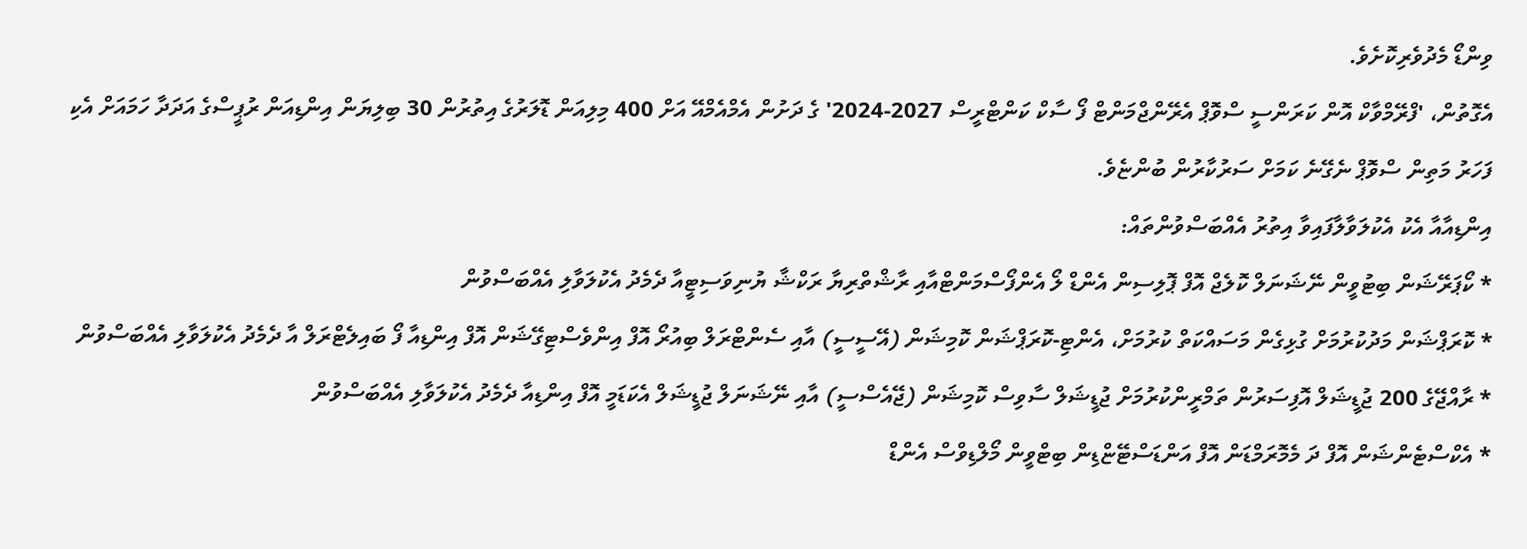ވިންޑޯ މެދުވެރިކޮށެވެ.
އެގޮތުން، 'ފްރޭމްވާކް އޮން ކަރަންސީ ސްވޮޕް އެރޭންޖްމަންޓް ފޯ ސާކް ކަންޓްރީސް 2027-2024' ގެ ދަށުން އެމްއެމްއޭ އަށް 400 މިލިއަން ޑޮލަރުގެ އިތުރުން 30 ބިލިޔަން އިންޑިއަން ރުޕީސްގެ އަދަދާ ހަމައަށް އެކި ފަހަރު މަތިން ސްވޮޕް ނެގޭނެ ކަމަށް ސަރުކާރުން ބުންޏެވެ.
އިންޑިއާއާ އެކު އެކުލަވާލާފައިވާ އިތުރު އެއްބަސްވުންތައް:
* ކޯޕަރޭޝަން ބިޓުވީން ނޭޝަނަލް ކޮލެޖް އޮފް ޕޮލިސިން އެންޑް ލޯ އެންފޯސްމަންޓްއާއި ރާޝްތްރިޔާ ރަކްޝާ ޔުނިވަސިޓީއާ ދެމެދު އެކުލަވާލި އެއްބަސްވުން
* ކޮރަޕްޝަން މަދުކުރުމަށް ގުޅިގެން މަސައްކަތް ކުރުމަށް، އެންޓި-ކޮރަޕްޝަން ކޮމިޝަން (އޭސީސީ) އާއި ސެންޓްރަލް ބިއުރޯ އޮފް އިންވެސްޓިގޭޝަން އޮފް އިންޑިއާ ފޯ ބައިލެޓްރަލް އާ ދެމެދު އެކުލަވާލި އެއްބަސްވުން
* ރާއްޖޭގެ 200 ޖުޑީޝަލް އޮފިސަރުން ތަމްރީންކުރުމަށް ޖުޑީޝަލް ސާވިސް ކޮމިޝަން (ޖޭއެސްސީ) އާއި ނޭޝަނަލް ޖުޑީޝަލް އެކަޑަމީ އޮފް އިންޑިއާ ދެމެދު އެކުލަވާލި އެއްބަސްވުން
* އެކްސްޓެންޝަން އޮފް ދަ މެމޮރަމްޑަން އޮފް އަންޑަސްޓޭޏްޑިން ބިޓްވީން މޯލްޑިވްސް އެންޑް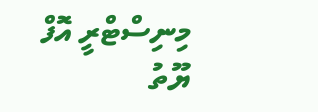މިނިސްޓްރީ އޮފް ޔޫތު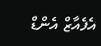އެފެއާޒް އެންޑް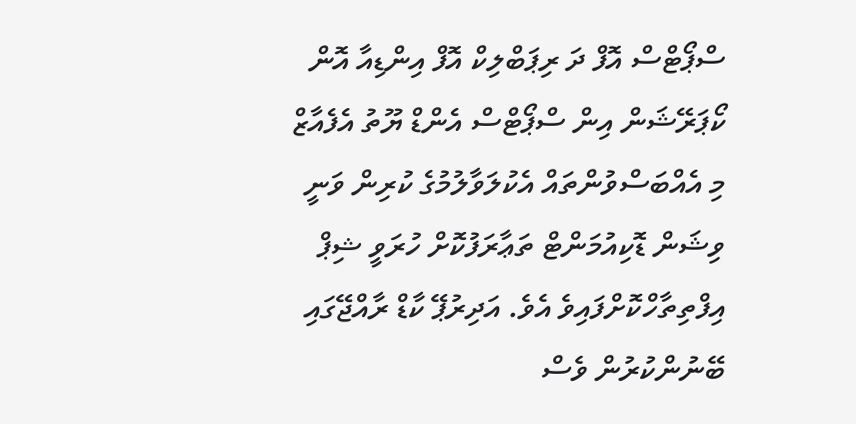ސްޕޯޓްސް އޮފް ދަ ރިޕަބްލިކް އޮފް އިންޑިއާ އޮން ކޯޕަރޭޝަން އިން ސްޕޯޓްސް އެންޑް ޔޫތު އެފެއާޒް
މި އެއްބަސްވުންތައް އެކުލަވާލުމުގެ ކުރިން ވަނީ ވިޝަން ޑޮކިއުމަންޓް ތަޢާރަފުކޮށް ހުރަވީ ޝިޕް އިފްތިތާހްކޮށްފައިވެ އެވެ. އަދިރުޕޭ ކާޑް ރާއްޖޭގައި ބޭނުންކުރުން ވެސް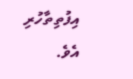އިފުތިތާހުރި އެވެ.